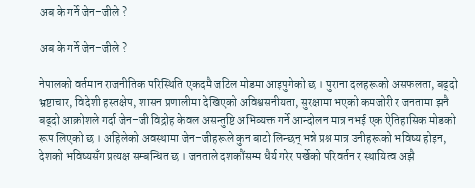अब के गर्ने जेन–जीले ?

अब के गर्ने जेन–जीले ?

नेपालको वर्तमान राजनीतिक परिस्थिति एकदमै जटिल मोडमा आइपुगेको छ । पुराना दलहरूको असफलता, बढ्दो भ्रष्टाचार, विदेशी हस्तक्षेप, शासन प्रणालीमा देखिएको अविश्वसनीयता, सुरक्षामा भएको कमजोरी र जनतामा झनै बढ्दो आक्रोशले गर्दा जेन–जी विद्रोह केवल असन्तुष्टि अभिव्यक्त गर्ने आन्दोलन मात्र नभई एक ऐतिहासिक मोडको रूप लिएको छ । अहिलेको अवस्थामा जेन–जीहरूले कुन बाटो लिन्छन् भन्ने प्रश्न मात्र उनीहरूको भविष्य होइन, देशको भविष्यसँग प्रत्यक्ष सम्बन्धित छ । जनताले दशकौंसम्म धैर्य गरेर पर्खेको परिवर्तन र स्थायित्व अझै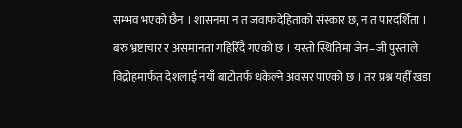सम्भव भएको छैन । शासनमा न त जवाफदेहिताको संस्कार छ, न त पारदर्शिता । बरु भ्रष्टाचार र असमानता गहिरिँदै गएको छ । यस्तो स्थितिमा जेन–जी पुस्ताले विद्रोहमार्फत देशलाई नयाँ बाटोतर्फ धकेल्ने अवसर पाएको छ । तर प्रश्न यहीँ खडा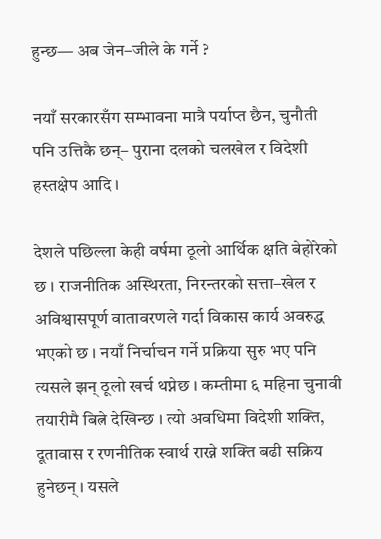हुन्छ— अब जेन–जीले के गर्ने ?

नयाँ सरकारसँग सम्भावना मात्रै पर्याप्त छैन, चुनौती पनि उत्तिकै छन्– पुराना दलको चलखेल र विदेशी हस्तक्षेप आदि ।

देशले पछिल्ला केही वर्षमा ठूलो आर्थिक क्षति बेहोरेको छ । राजनीतिक अस्थिरता, निरन्तरको सत्ता–खेल र अविश्वासपूर्ण वातावरणले गर्दा विकास कार्य अवरुद्ध भएको छ । नयाँ निर्चाचन गर्ने प्रक्रिया सुरु भए पनि त्यसले झन् ठूलो खर्च थप्नेछ । कम्तीमा ६ महिना चुनावी तयारीमै बित्ने देखिन्छ । त्यो अवधिमा विदेशी शक्ति, दूतावास र रणनीतिक स्वार्थ राख्ने शक्ति बढी सक्रिय हुनेछन् । यसले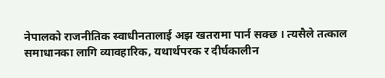नेपालको राजनीतिक स्वाधीनतालाई अझ खतरामा पार्न सक्छ । त्यसैले तत्काल समाधानका लागि व्यावहारिक, यथार्थपरक र दीर्घकालीन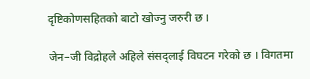दृष्टिकोणसहितको बाटो खोज्नु जरुरी छ ।

जेन–जी विद्रोहले अहिले संसद्लाई विघटन गरेको छ । विगतमा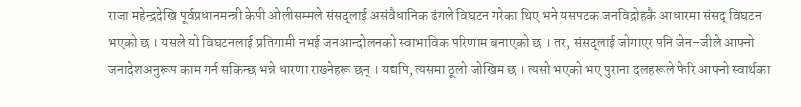राजा महेन्द्रदेखि पूर्वप्रधानमन्त्री केपी ओलीसम्मले संसद्लाई असंवैधानिक ढंगले विघटन गरेका थिए भने यसपटक जनविद्रोहकै आधारमा संसद् विघटन भएको छ । यसले यो विघटनलाई प्रतिगामी नभई जनआन्दोलनको स्वाभाविक परिणाम बनाएको छ । तर, संसद्लाई जोगाएर पनि जेन–जीले आफ्नो जनादेशअनुरूप काम गर्न सकिन्छ भन्ने धारणा राख्नेहरू छन् । यद्यपि, त्यसमा ठूलो जोखिम छ । त्यसो भएको भए पुराना दलहरूले फेरि आफ्नो स्वार्थका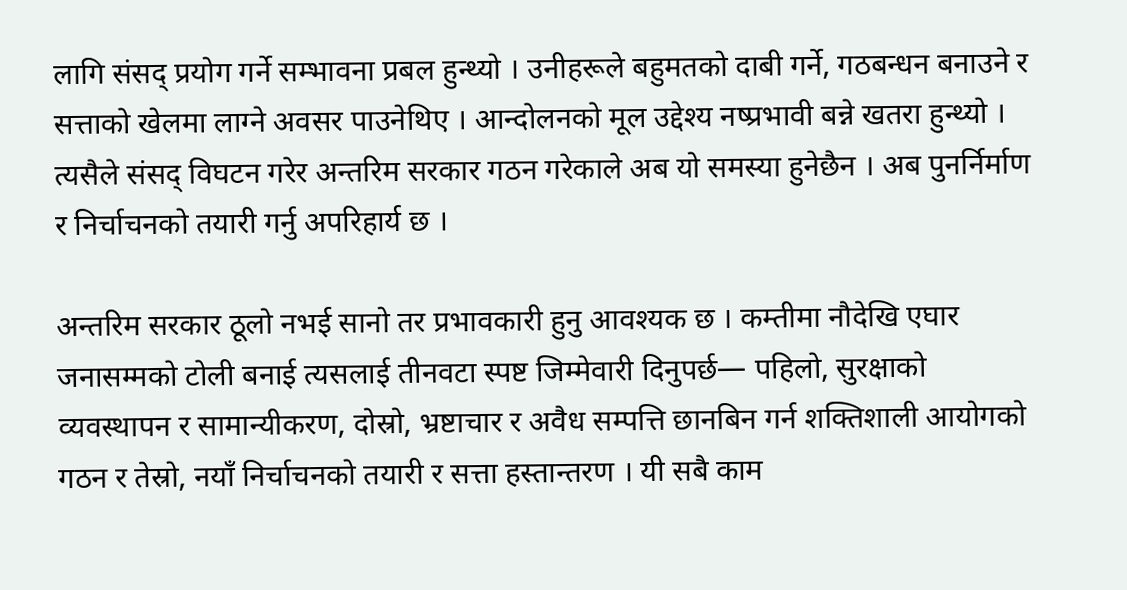लागि संसद् प्रयोग गर्ने सम्भावना प्रबल हुन्थ्यो । उनीहरूले बहुमतको दाबी गर्ने, गठबन्धन बनाउने र सत्ताको खेलमा लाग्ने अवसर पाउनेथिए । आन्दोलनको मूल उद्देश्य नष्प्रभावी बन्ने खतरा हुन्थ्यो । त्यसैले संसद् विघटन गरेर अन्तरिम सरकार गठन गरेकाले अब यो समस्या हुनेछैन । अब पुनर्निर्माण र निर्चाचनको तयारी गर्नु अपरिहार्य छ ।

अन्तरिम सरकार ठूलो नभई सानो तर प्रभावकारी हुनु आवश्यक छ । कम्तीमा नौदेखि एघार जनासम्मको टोली बनाई त्यसलाई तीनवटा स्पष्ट जिम्मेवारी दिनुपर्छ— पहिलो, सुरक्षाको व्यवस्थापन र सामान्यीकरण, दोस्रो, भ्रष्टाचार र अवैध सम्पत्ति छानबिन गर्न शक्तिशाली आयोगको गठन र तेस्रो, नयाँ निर्चाचनको तयारी र सत्ता हस्तान्तरण । यी सबै काम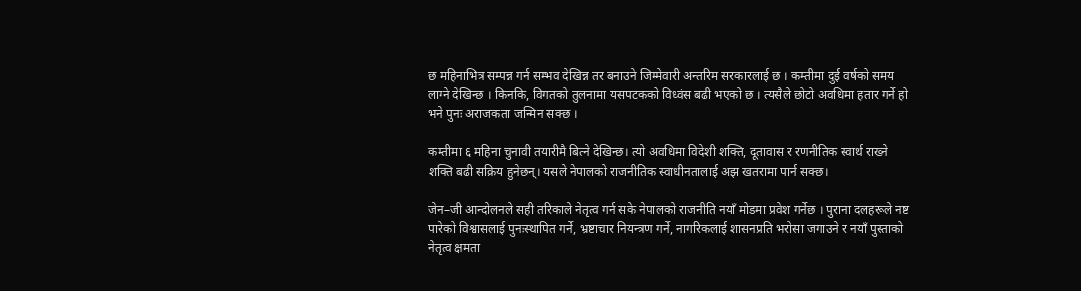छ महिनाभित्र सम्पन्न गर्न सम्भव देखिन्न तर बनाउने जिम्मेवारी अन्तरिम सरकारलाई छ । कम्तीमा दुई वर्षको समय लाग्ने देखिन्छ । किनकि, विगतको तुलनामा यसपटकको विध्वंस बढी भएको छ । त्यसैले छोटो अवधिमा हतार गर्ने हो भने पुनः अराजकता जन्मिन सक्छ ।

कम्तीमा ६ महिना चुनावी तयारीमै बित्ने देखिन्छ। त्यो अवधिमा विदेशी शक्ति, दूतावास र रणनीतिक स्वार्थ राख्ने शक्ति बढी सक्रिय हुनेछन्। यसले नेपालको राजनीतिक स्वाधीनतालाई अझ खतरामा पार्न सक्छ।

जेन–जी आन्दोलनले सही तरिकाले नेतृत्व गर्न सके नेपालको राजनीति नयाँ मोडमा प्रवेश गर्नेछ । पुराना दलहरूले नष्ट पारेको विश्वासलाई पुनःस्थापित गर्ने, भ्रष्टाचार नियन्त्रण गर्ने, नागरिकलाई शासनप्रति भरोसा जगाउने र नयाँ पुस्ताको नेतृत्व क्षमता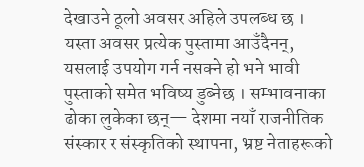देखाउने ठूलो अवसर अहिले उपलब्ध छ । यस्ता अवसर प्रत्येक पुस्तामा आउँदैनन्, यसलाई उपयोग गर्न नसक्ने हो भने भावी पुस्ताको समेत भविष्य डुब्नेछ । सम्भावनाका ढोका लुकेका छन्— देशमा नयाँ राजनीतिक संस्कार र संस्कृतिको स्थापना, भ्रष्ट नेताहरूको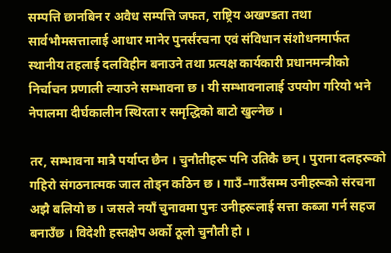सम्पत्ति छानबिन र अवैध सम्पत्ति जफत, राष्ट्रिय अखण्डता तथा सार्वभौमसत्तालाई आधार मानेर पुनर्संरचना एवं संविधान संशोधनमार्फत स्थानीय तहलाई दलविहीन बनाउने तथा प्रत्यक्ष कार्यकारी प्रधानमन्त्रीको निर्चाचन प्रणाली ल्याउने सम्भावना छ । यी सम्भावनालाई उपयोग गरियो भने नेपालमा दीर्घकालीन स्थिरता र समृद्धिको बाटो खुल्नेछ ।

तर, सम्भावना मात्रै पर्याप्त छैन । चुनौतीहरू पनि उतिकै छन् । पुराना दलहरूको गहिरो संगठनात्मक जाल तोड्न कठिन छ । गाउँ–गाउँसम्म उनीहरूको संरचना अझै बलियो छ । जसले नयाँ चुनावमा पुनः उनीहरूलाई सत्ता कब्जा गर्न सहज बनाउँछ । विदेशी हस्तक्षेप अर्को ठूलो चुनौती हो ।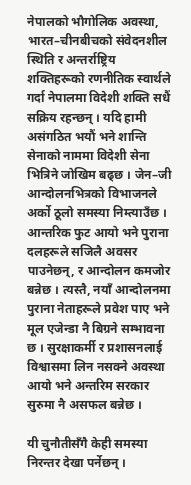नेपालको भौगोलिक अवस्था, भारत–चीनबीचको संवेदनशील स्थिति र अन्तर्राष्ट्रिय शक्तिहरूको रणनीतिक स्वार्थले गर्दा नेपालमा विदेशी शक्ति सधैं सक्रिय रहन्छन् । यदि हामी असंगठित भयौं भने शान्ति सेनाको नाममा विदेशी सेना भित्रिने जोखिम बढ्छ । जेन–जी आन्दोलनभित्रको विभाजनले अर्को ठूलो समस्या निम्त्याउँछ । आन्तरिक फुट आयो भने पुराना दलहरूले सजिलै अवसर पाउनेछन्, र आन्दोलन कमजोर बन्नेछ । त्यस्तै, नयाँ आन्दोलनमा पुराना नेताहरूले प्रवेश पाए भने मूल एजेन्डा नै बिग्रने सम्भावना छ । सुरक्षाकर्मी र प्रशासनलाई विश्वासमा लिन नसक्ने अवस्था आयो भने अन्तरिम सरकार सुरुमा नै असफल बन्नेछ ।

यी चुनौतीसँगै केही समस्या निरन्तर देखा पर्नेछन् ।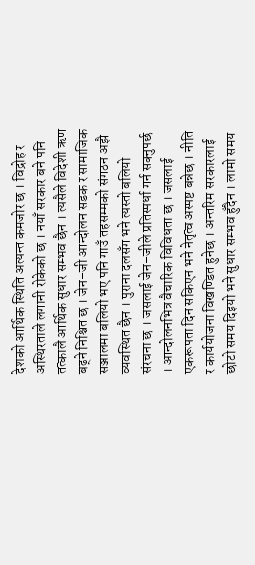देशको आर्थिक स्थिति अत्यन्त कमजोर छ । विद्रोह र अस्थिरताले लगानी रोकेको छ । नयाँ सरकार बने पनि तत्कालै आर्थिक सुधार सम्भव छैन । त्यसैले विदेशी ऋण बढ्ने निश्चित छ । जेन–जी आन्दोलन सडक र सामाजिक सञ्जालमा बलियो भए पनि गाउँ तहसम्मको संगठन अझै व्यवस्थित छैन । पुराना दलसँग भने त्यस्तो बलियो संरचना छ । जसलाई जेन–जीले प्रतिस्पर्धा गर्न सक्नुपर्छ । आन्दोलनभित्र वैचारिक विविधता छ । जसलाई एकरूपता दिन सकिएन भने नेतृत्व अस्पष्ट बन्नेछ । नीति र कार्ययोजना विखण्डित हुनेछ । अन्तरिम सरकारलाई छोटो समय दिइयो भने सुधार सम्भव हुँदैन । लामो समय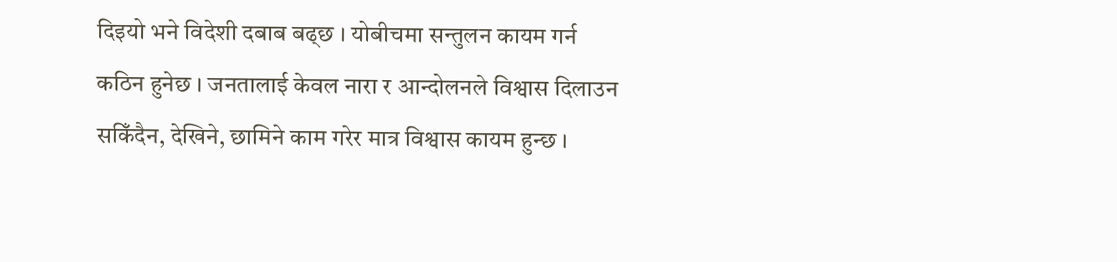दिइयो भने विदेशी दबाब बढ्छ । योबीचमा सन्तुलन कायम गर्न कठिन हुनेछ । जनतालाई केवल नारा र आन्दोलनले विश्वास दिलाउन सकिँदैन, देखिने, छामिने काम गरेर मात्र विश्वास कायम हुन्छ ।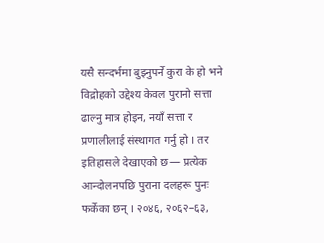यसै सन्दर्भमा बुझ्नुपर्ने कुरा के हो भने विद्रोहको उद्देश्य केवल पुरानो सत्ता ढाल्नु मात्र होइन, नयाँ सत्ता र प्रणालीलाई संस्थागत गर्नु हो । तर इतिहासले देखाएको छ— प्रत्येक आन्दोलनपछि पुराना दलहरू पुनः फर्केका छन् । २०४६, २०६२–६३,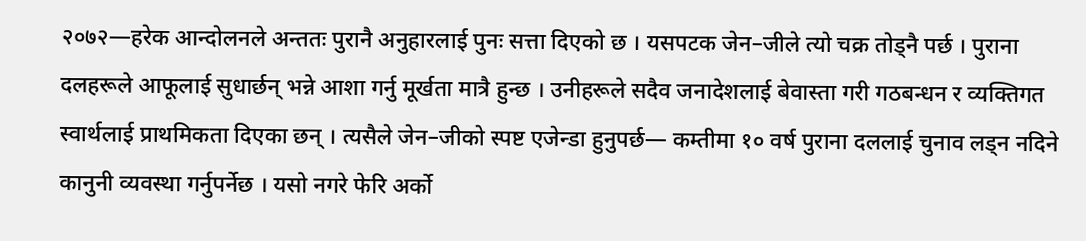२०७२—हरेक आन्दोलनले अन्ततः पुरानै अनुहारलाई पुनः सत्ता दिएको छ । यसपटक जेन–जीले त्यो चक्र तोड्नै पर्छ । पुराना दलहरूले आफूलाई सुधार्छन् भन्ने आशा गर्नु मूर्खता मात्रै हुन्छ । उनीहरूले सदैव जनादेशलाई बेवास्ता गरी गठबन्धन र व्यक्तिगत स्वार्थलाई प्राथमिकता दिएका छन् । त्यसैले जेन–जीको स्पष्ट एजेन्डा हुनुपर्छ— कम्तीमा १० वर्ष पुराना दललाई चुनाव लड्न नदिने कानुनी व्यवस्था गर्नुपर्नेछ । यसो नगरे फेरि अर्को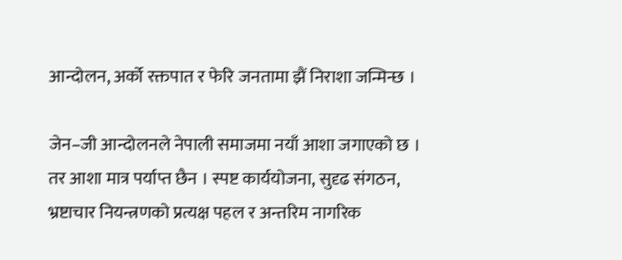आन्दोलन, अर्को रक्तपात र फेरि जनतामा झैं निराशा जन्मिन्छ ।

जेन–जी आन्दोलनले नेपाली समाजमा नयाँ आशा जगाएको छ । तर आशा मात्र पर्याप्त छैन । स्पष्ट कार्ययोजना, सुदृढ संगठन, भ्रष्टाचार नियन्त्रणको प्रत्यक्ष पहल र अन्तरिम नागरिक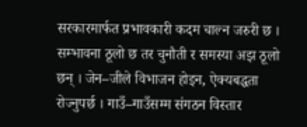सरकारमार्फत प्रभावकारी कदम चाल्न जरुरी छ । सम्भावना ठूलो छ तर चुनौती र समस्या अझ ठूलो छन् । जेन–जीले विभाजन होइन, ऐक्यबद्धता रोज्नुपर्छ । गाउँ–गाउँसम्म संगठन विस्तार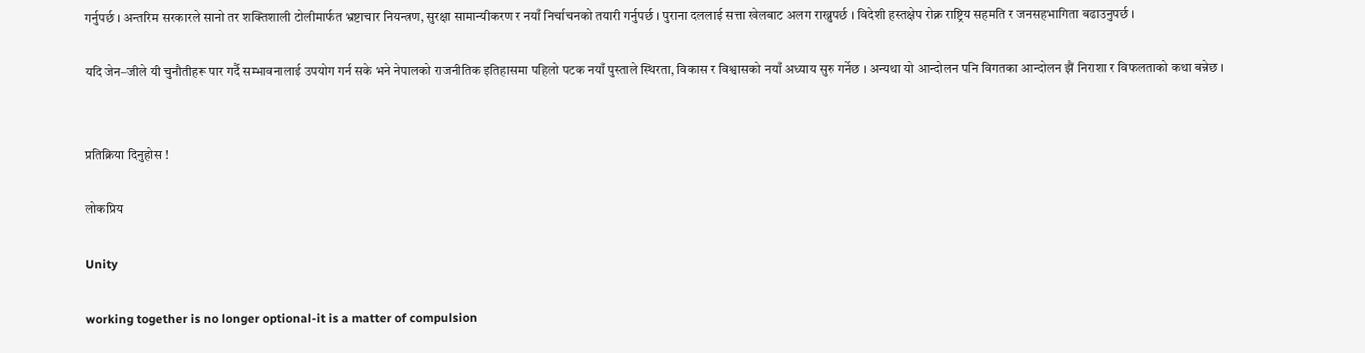गर्नुपर्छ । अन्तरिम सरकारले सानो तर शक्तिशाली टोलीमार्फत भ्रष्टाचार नियन्त्रण, सुरक्षा सामान्यीकरण र नयाँ निर्चाचनको तयारी गर्नुपर्छ । पुराना दललाई सत्ता खेलबाट अलग राख्नुपर्छ । विदेशी हस्तक्षेप रोक्न राष्ट्रिय सहमति र जनसहभागिता बढाउनुपर्छ ।

यदि जेन–जीले यी चुनौतीहरू पार गर्दै सम्भावनालाई उपयोग गर्न सके भने नेपालको राजनीतिक इतिहासमा पहिलो पटक नयाँ पुस्ताले स्थिरता, विकास र विश्वासको नयाँ अध्याय सुरु गर्नेछ । अन्यथा यो आन्दोलन पनि विगतका आन्दोलन झैं निराशा र विफलताको कथा बन्नेछ ।


प्रतिक्रिया दिनुहोस !

लोकप्रिय

Unity

working together is no longer optional-it is a matter of compulsion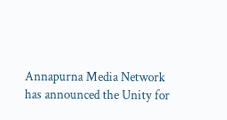Annapurna Media Network has announced the Unity for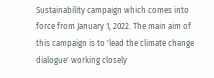Sustainability campaign which comes into force from January 1, 2022. The main aim of this campaign is to 'lead the climate change dialogue' working closely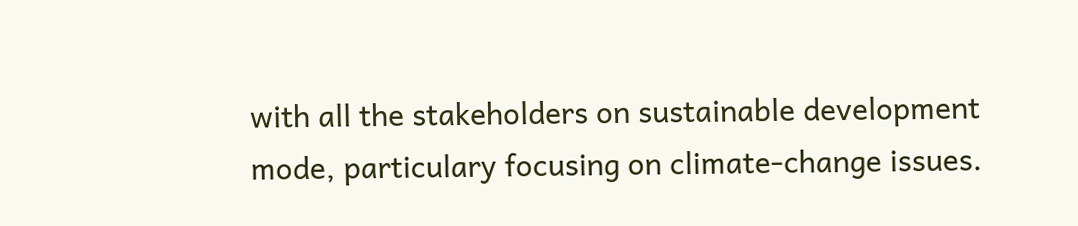with all the stakeholders on sustainable development mode, particulary focusing on climate-change issues.